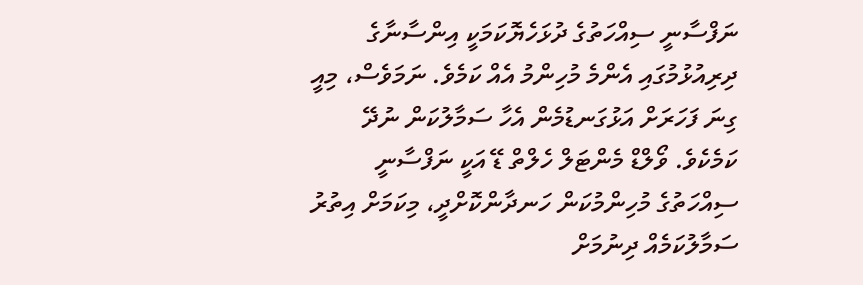ނަފްސާނީ ސިއްހަތުގެ ދުޅަހެޔޮކަމަކީ އިންސާނާގެ ދިރިއުޅުމުގައި އެންމެ މުހިންމު އެއް ކަމެވެ. ނަމަވެސް، މިއީ ގިނަ ފަހަރަށް އަޅުގަނޑުމެން އެހާ ސަމާލުކަން ނުދޭ ކަމެކެވެ. ވޯލްޑް މެންޓަލް ހެލްތް ޑޭ އަކީ ނަފްސާނީ ސިއްހަތުގެ މުހިންމުކަން ހަނދާންކޮށްދީ، މިކަމަށް އިތުރު ސަމާލުކަމެއް ދިނުމަށް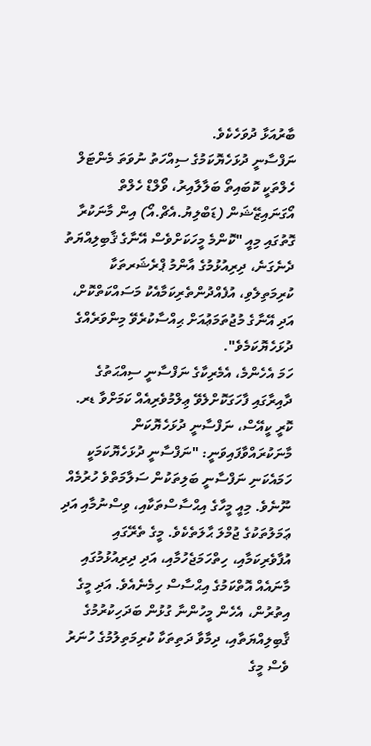ބާރުއަޅާ ދުވަހެކެވެ.
ނަފްސާނީ ދުޅަހެޔޮކަމުގެ ސިއްހަތު ނުވަތަ މެންޓަލް ހެލްތަކީ ކޮބައިތޯ ބަލާލާއިރު، ވޯލްޑް ހެލްތް އޯގަނައިޒޭޝަން (ޑަބްލިޔު.އެޗް.އޯ) އިން މާނަކުރާ ގޮތުގައި މިއީ "ކޮންމެ މީހަކަށްވެސް އޭނާގެ ޤާބިލިއްޔަތު ދެނެގަނެ، ދިރިއުޅުމުގެ އާންމު ޕްރެޝަރތަކާ ކުރިމަތިލެވި، އުފެއްދުންތެރިކަމާއެކު މަސައްކަތްކޮށް، އަދި އޭނާގެ މުޖުތަމަޢުއަށް ޙިއްސާކުރެވޭ މިންވަރެއްގެ ދުޅަހެޔޮކަމެވެ".
ހަމަ އެހެންމެ، އެމެރިކާގެ ނަފްސާނީ ސިއްޙަތުގެ ދާއިރާގައި ފާހަގަކޮށްލެވޭ ޢިލްމުވެރިއެއް ކަމަށްވާ ޑރ. ކޮރީ ކީއޭސް، ނަފްސާނީ ދުޅަހެޔޮކަން މާނަކުރައްވާފައިވަނީ: "ނަފްސާނީ ދުޅަހެޔޮކަމަކީ ހަމައެކަނި ނަފްސާނީ ބަލިތަކުން ސަލާމަތްވެ ހުރުމެއް ނޫނެވެ. މިއީ މީހާގެ އިޙްސާސްތަކާއި، ވިސްނުމާއި އަދި ޢަމަލުތަކުގެ ޖުމްލަ ޙާލަތެކެވެ. މީގެ ތެރޭގައި އުފާވެރިކަމާއި، ހިތްހަމަޖެހުމާއި، އަދި ދިރިއުޅުމުގައި މާނައެއް އޮތްކަމުގެ އިޙްސާސް ހިމެނެއެވެ. އަދި މީގެ އިތުރުން، އެހެން މީހުންނާ ގުޅުން ބަދަހިކުރުމުގެ ޤާބިލިއްޔަތާއި، ދިމާވާ ދަތިތަކާ ކުރިމަތިލުމުގެ ހުނަރު ވެސް މީގެ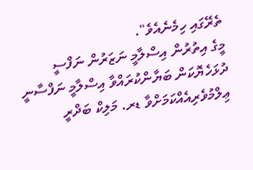ތެރޭގައި ހިމެނެއެވެ".
މީގެ އިތުރުން އިސްލާމީ ނަޒަރުން ނަފްސީ ދުޅަހެޔޮކަން ބަޔާންކުރައްވާ އިސްލާމީ ނަފްސާނީ ޢިލްމުވެރިއެއްކަމަށްވާ ޑރ. މަލިކް ބަދްރީ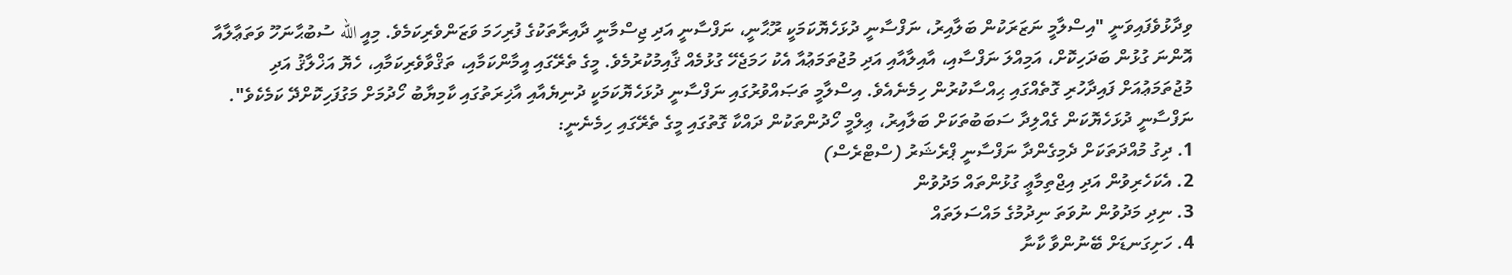ވިދާޅުވެފައިވަނީ "އިސްލާމީ ނަޒަރަކުން ބަލާއިރު، ނަފްސާނީ ދުޅަހެޔޮކަމަކީ ރޫޙާނީ، ނަފްސާނީ އަދި ޖިސްމާނީ ދާއިރާތަކުގެ ފުރިހަމަ ވަޒަންވެރިކަމެވެ. މިއީ الله ސުބުޙާނަހޫ ވަތަޢާލާއާ އޮންނަ ގުޅުން ބަދަހިކޮށް، އަމިއްލަ ނަފްސާއި، އާއިލާއާއި އަދި މުޖުތަމަޢުއާ އެކު ހަމަޖެހޭ ގުޅުމެއް ޤާއިމުކުރުމެވެ. މީގެ ތެރޭގައި އީމާންކަމާއި، ތަޤްވާވެރިކަމާއި، ހެޔޮ އަޚްލާޤު އަދި މުޖުތަމަޢުއަށް ފައިދާހުރި ގޮތެއްގައި ޙިއްސާކުރުން ހިމެނެއެވެ. އިސްލާމީ ތަޞައްވުރުގައި ނަފްސާނީ ދުޅަހެޔޮކަމަކީ ދުނިޔެއާއި އާޚިރަތުގައި ކާމިޔާބު ހޯދުމަށް މަގުފަހިކޮށްދޭ ކަމެކެވެ".
ނަފްސާނީ ދުޅަހެޔޮކަން ގެއްލިދާ ސަބަބުތަކަށް ބަލާއިރު، ޢިލްމީ ހޯދުންތަކުން ދައްކާ ގޮތުގައި މީގެ ތެރޭގައި ހިމެނެނީ:
1. ދިގު މުއްދަތަކަށް ދެމިގެންދާ ނަފްސާނީ ޕްރެޝަރު (ސްޓްރެސް)
2. އެކަހެރިވުން އަދި އިޖްތިމާޢީ ގުޅުންތައް މަދުވުން
3. ނިދި މަދުވުން ނުވަތަ ނިދުމުގެ މައްސަލަތައް
4. ހަށިގަނޑަށް ބޭނުންވާ ކާނާ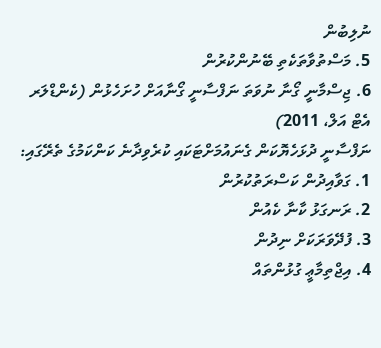ނުލިބުން
5. މަސްތުވާތަކެތި ބޭނުންކުރުން
6. ޖިސްމާނީ ގޯނާ ނުވަތަ ނަފްސާނީ ގޯނާއަށް ހުށަހެޅުން (ކެންޑްލަރ އެޓް އަލް، 2011)
ނަފްސާނީ ދުޅަހެޔޮކަން ގެނައުމަށްޓަކައި ކުރެވިދާނެ ކަންކަމުގެ ތެރޭގައި:
1. ގަވާއިދުން ކަސްރަތުކުރުން
2. ރަނގަޅު ކާނާ ކެއުން
3. ފުދޭވަރަކަށް ނިދުން
4. އިޖްތިމާޢީ ގުޅުންތައް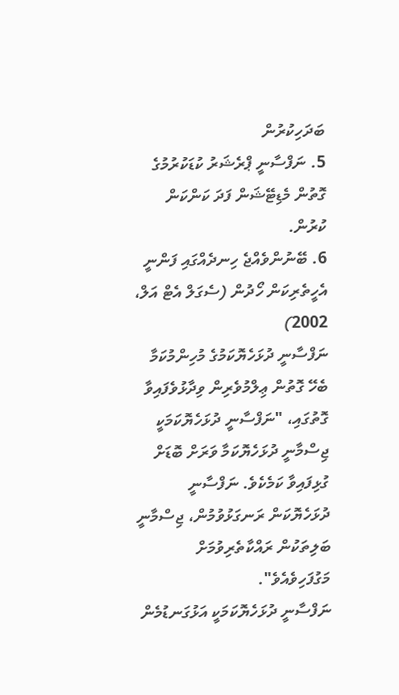ބަދަހިކުރުން
5. ނަފްސާނީ ޕްރެޝަރު ކުޑަކުރުމުގެ ގޮތުން މެޑިޓޭޝަން ފަދަ ކަންކަން ކުރުން.
6. ބޭނުންވެއްޖެ ހިނދެއްގައި ފަންނީ އެހީތެރިކަން ހޯދުން (ސެގަލް އެޓް އަލް، 2002)
ނަފްސާނީ ދުޅަހެޔޮކަމުގެ މުހިންމުކަމާ ބެހޭ ގޮތުން ޢިލްމުވެރިން ވިދާޅުވެފައިވާ ގޮތުގައި، "ނަފްސާނީ ދުޅަހެޔޮކަމަކީ ޖިސްމާނީ ދުޅަހެޔޮކަމާ ވަރަށް ބޮޑަށް ގުޅިފައިވާ ކަމެކެވެ. ނަފްސާނީ ދުޅަހެޔޮކަން ރަނގަޅުވުމުން، ޖިސްމާނީ ބަލިތަކުން ރައްކާތެރިވުމަށް މަގުފަހިވެއެވެ".
ނަފްސާނީ ދުޅަހެޔޮކަމަކީ އަޅުގަނޑުމެން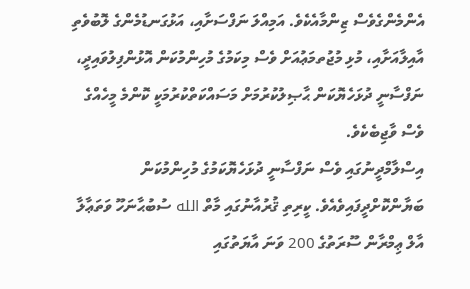އެންމެންގެވެސް ޒިންމާއެކެވެ. އަމިއްލަ ނަފްސަށާއި، އަޅުގަނޑުމެންގެ ލޮބުވެތި އާއިލާއަށާއި، މުޅި މުޖުތމަޢުއަށް ވެސް މިކަމުގެ މުހިންމުކަން އޮޅުންފިލުވައިދީ، ނަފްސާނީ ދުޅަހެޔޮކަން ޙާޞިލުކުރުމަށް މަސައްކަތްކުރުމަކީ ކޮންމެ މީހެއްގެ ވެސް ވާޖިބެކެވެ.
އިސްލާމްދީނުގައި ވެސް ނަފްސާނީ ދުޅަހެޔޮކަމުގެ މުހިންމުކަން ބަޔާންކޮށްދީފައިވެއެވެ. ކީރިތި ޤުރުއާނުގައި މާތް الله ސުބުޙާނަހޫ ވަތަޢާލާ އާލް ޢިމްރާން ސޫރަތުގެ 200 ވަނަ އާޔަތުގައި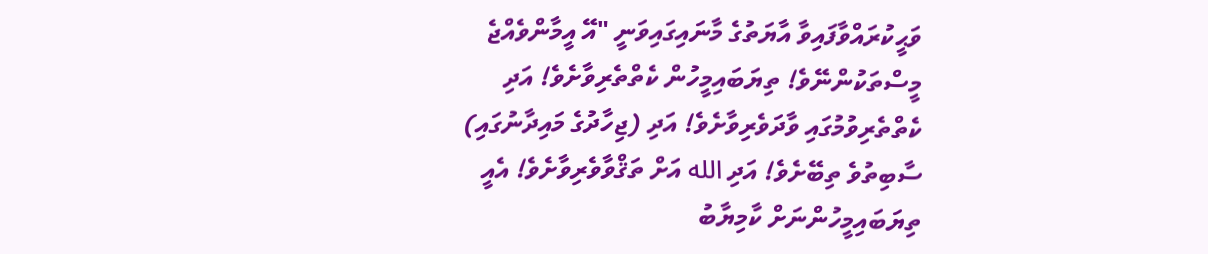ވަޙީކުރައްވާފައިވާ އާޔަތުގެ މާނައިގައިވަނީ "އޭ އީމާންވެއްޖެ މީސްތަކުންނޭވެ! ތިޔަބައިމީހުން ކެތްތެރިވާށެވެ! އަދި ކެތްތެރިވުމުގައި ވާދަވެރިވާށެވެ! އަދި (ޖިހާދުގެ މައިދާނުގައި) ސާބިތުވެ ތިބޭށެވެ! އަދި الله އަށް ތަޤްވާވެރިވާށެވެ! އެއީ ތިޔަބައިމީހުންނަށް ކާމިޔާބު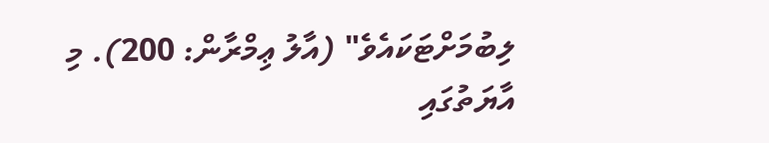ލިބުމަށްޓަކައެވެ" (އާލު ޢިމްރާން: 200). މި އާޔަތުގައި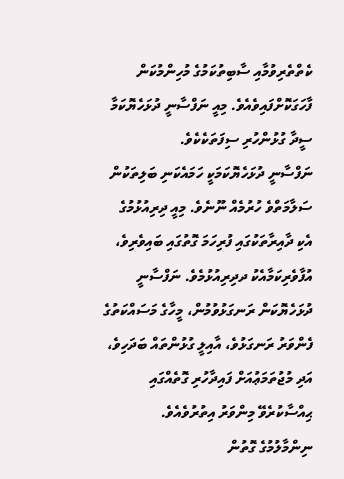ކެތްތެރިވުމާއި ސާބިތުކަމުގެ މުހިންމުކަން ފާހަގަކޮށްފައިވެއެވެ. މިއީ ނަފްސާނީ ދުޅަހެޔޮކަމާ ސީދާ ގުޅުންހުރި ސިފަތަކެކެވެ.
ނަފްސާނީ ދުޅަހެޔޮކަމަކީ ހަމައެކަނި ބަލިތަކުން ސަލާމަތްވެ ހުރުމެއް ނޫނެވެ. މިއީ ދިރިއުޅުމުގެ އެކި ދާއިރާތަކުގައި ފުރިހަމަ ގޮތުގައި ބައިވެރިވެ، އުފާވެރިކަމާއެކު ދދިރިއުޅުމެވެ. ނަފްސާނީ ދުޅަހެޔޮކަން ރަނގަޅުވުމުން، މީހާގެ މަސައްކަތުގެ ފެންވަރު ރަނގަޅުވެ، އާއިލީ ގުޅުންތައް ބަދަހިވެ، އަދި މުޖުތަމަޢުއަށް ފައިދާހުރި ގޮތެއްގައި ޙިއްސާކުރެވޭ މިންވަރު އިތުރުވެއެވެ.
ނިންމާލުމުގެ ގޮތުން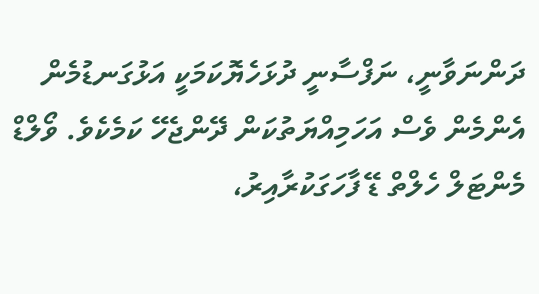ދަންނަވާނީ، ނަފްސާނީ ދުޅަހެޔޮކަމަކީ އަޅުގަނޑުމެން އެންމެން ވެސް އަހަމިއްޔަތުކަން ދޭންޖެހޭ ކަމެކެވެ. ވޯލްޑް މެންޓަލް ހެލްތް ޑޭ ފާހަގަކުރާއިރު،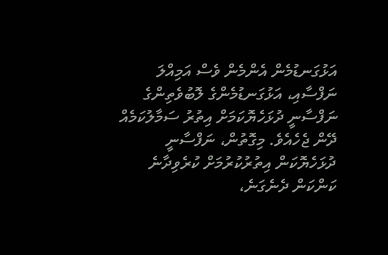އަޅުގަނޑުމެން އެންމެން ވެސް އަމިއްލަ ނަފްސާއި، އަޅުގަނޑުމެންގެ ލޮބުވެތިންގެ ނަފްސާނީ ދުޅަހެޔޮކަމަށް އިތުރު ސަމާލުކަމެއް ދޭން ޖެހެއެވެ. މިގޮތުން، ނަފްސާނީ ދުޅަހެޔޮކަން އިތުރުކުރުމަށް ކުރެވިދާނެ ކަންކަން ދެނެގަނެ،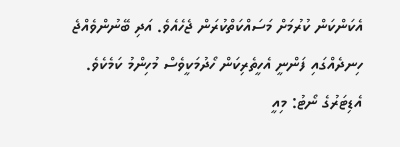އެކަންކަން ކުރުމަށް މަސައްކަތްކުރަން ޖެހެއެވެ. އަދި ބޭނުންވެއްޖެ ހިނދެއްގައި ފަންނީ އެހީތެރިކަން ހޯދުމަކީވެސް މުހިންމު ކަމެކެވެ.
އެޑިޓަރުގެ ނޯޓު: މިއީ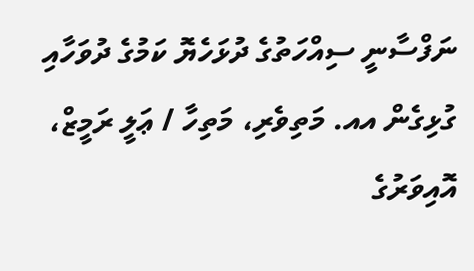ނަފްސާނީ ސިއްހަތުގެ ދުޅަހެޔޮ ކަމުގެ ދުވަހާއި ގުޅިގެން އއ. މަތިވެރި، މަތިހާ / ޢަލީ ރަމީޒް، އޮއިވަރުގެ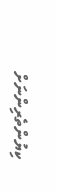ކިޔުންތެރިންނަށް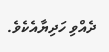ދެއްވި ހަދިޔާއެކެވެ.